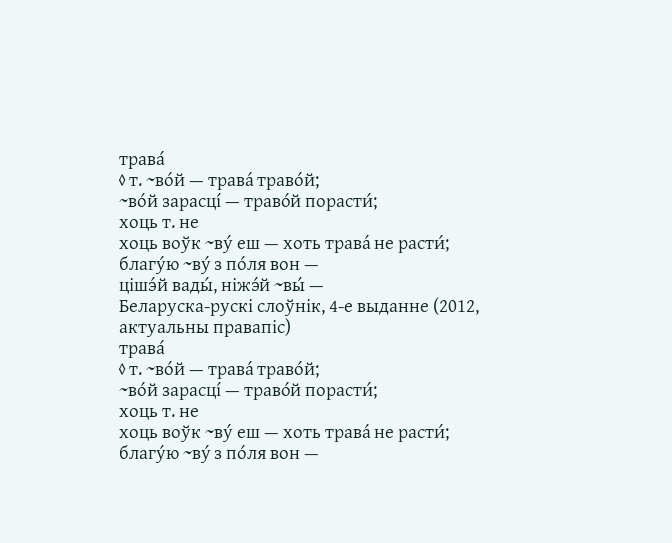трава́
◊ т. ~во́й — трава́ траво́й;
~во́й зарасці́ — траво́й порасти́;
хоць т. не
хоць воўк ~ву́ еш — хоть трава́ не расти́;
благу́ю ~ву́ з по́ля вон —
цішэ́й вады́, ніжэ́й ~вы́ —
Беларуска-рускі слоўнік, 4-е выданне (2012, актуальны правапіс)
трава́
◊ т. ~во́й — трава́ траво́й;
~во́й зарасці́ — траво́й порасти́;
хоць т. не
хоць воўк ~ву́ еш — хоть трава́ не расти́;
благу́ю ~ву́ з по́ля вон —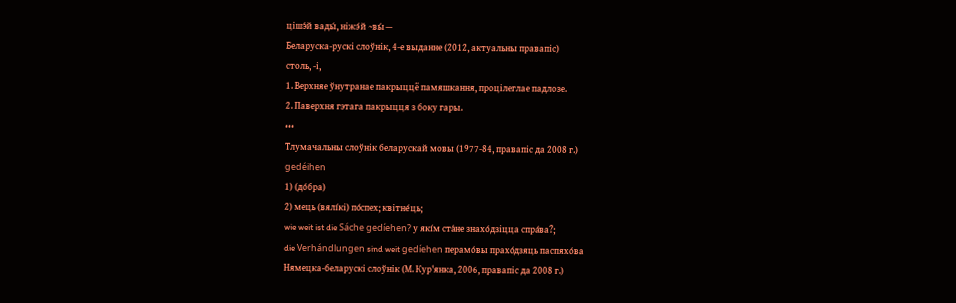цішэ́й вады́, ніжэ́й ~вы́ —
Беларуска-рускі слоўнік, 4-е выданне (2012, актуальны правапіс)
столь, ‑і,
1. Верхняе ўнутранае пакрыццё памяшкання, процілеглае падлозе.
2. Паверхня гэтага пакрыцця з боку гары.
•••
Тлумачальны слоўнік беларускай мовы (1977-84, правапіс да 2008 г.)
gedéihen
1) (до́бра)
2) мець (вялі́кі) по́спех; квітне́ць;
wie weit ist die Sáche gedíehen? у які́м ста́не знахо́дзіцца спра́ва?;
die Verhándlungen sind weit gedíehen перамо́вы прахо́дзяць паспяхо́ва
Нямецка-беларускі слоўнік (М. Кур'янка, 2006, правапіс да 2008 г.)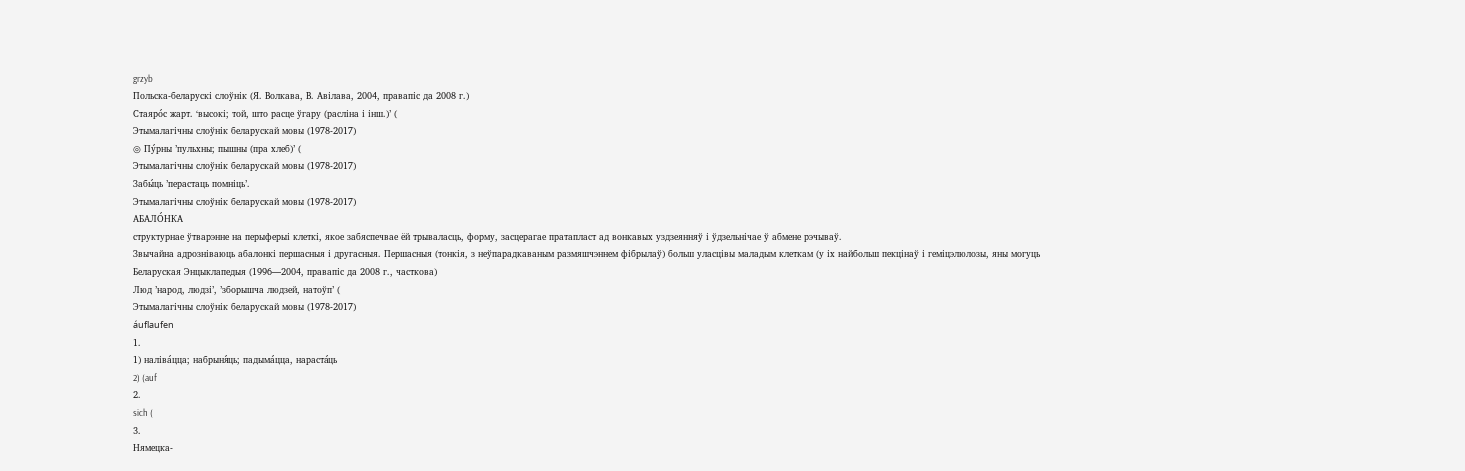grzyb
Польска-беларускі слоўнік (Я. Волкава, В. Авілава, 2004, правапіс да 2008 г.)
Стаяро́с жарт. ‘высокі; той, што расце ўгару (расліна і інш.)’ (
Этымалагічны слоўнік беларускай мовы (1978-2017)
◎ Пу́рны ’пульхны; пышны (пра хлеб)’ (
Этымалагічны слоўнік беларускай мовы (1978-2017)
Забы́ць ’перастаць помніць’.
Этымалагічны слоўнік беларускай мовы (1978-2017)
АБАЛО́НКА
структурнае ўтварэнне на перыферыі клеткі, якое забяспечвае ёй трываласць, форму, засцерагае пратапласт ад вонкавых уздзеянняў і ўдзельнічае ў абмене рэчываў.
Звычайна адрозніваюць абалонкі першасныя і другасныя. Першасныя (тонкія, з неўпарадкаваным размяшчэннем фібрылаў) больш уласцівы маладым клеткам (у іх найбольш пекцінаў і геміцэлюлозы, яны могуць
Беларуская Энцыклапедыя (1996—2004, правапіс да 2008 г., часткова)
Люд ’народ, людзі’, ’зборышча людзей, натоўп’ (
Этымалагічны слоўнік беларускай мовы (1978-2017)
áuflaufen
1.
1) наліва́цца; набрыня́ць; падыма́цца, нараста́ць
2) (auf
2.
sich (
3.
Нямецка-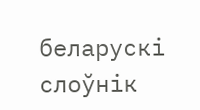беларускі слоўнік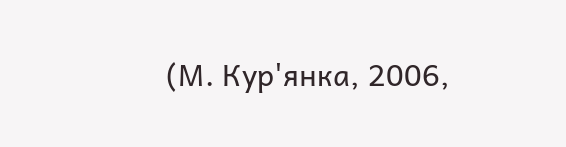(М. Кур'янка, 2006,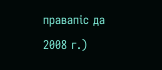правапіс да 2008 г.)